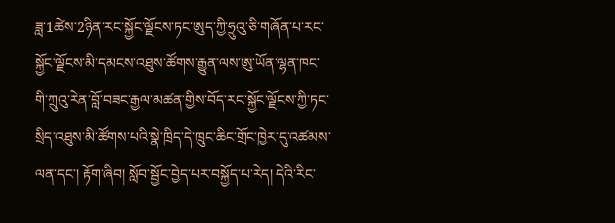ཟླ་1ཚེས་2ཉིན་རང་སྐྱོང་ལྗོངས་ཏང་ཨུད་ཀྱི་ཧྲུའུ་ཅི་གཞོན་པ་རང་སྐྱོང་ལྗོངས་མི་དམངས་འཐུས་ཚོགས་རྒྱུན་ལས་ཨུ་ཡོན་ལྷན་ཁང་གི་ཀྲུའུ་རེན་བློ་བཟང་རྒྱལ་མཚན་གྱིས་བོད་རང་སྐྱོང་ལྗོངས་ཀྱི་ཏང་སྲིད་འཐུས་མི་ཚོགས་པའི་སྣེ་ཁྲིད་དེ་ཁྲུང་ཆིང་གྲོང་ཁྱེར་དུ་འཚམས་ལན་དང་། རྟོག་ཞིབ། སློབ་སྦྱོང་བྱེད་པར་བསྐྱོད་པ་རེད། དེའི་རིང་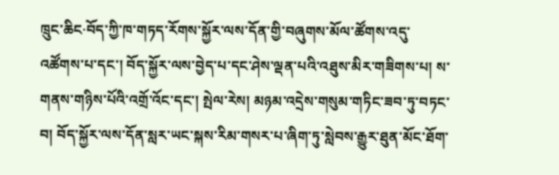ཁྲུང་ཆིང·བོད་ཀྱི་ཁ་གཏད་རོགས་སྐྱོར་ལས་དོན་གྱི་བཞུགས་མོལ་ཚོགས་འདུ་འཚོགས་པ་དང་། བོད་སྐྱོར་ལས་བྱེད་པ་དང་ཤེས་ལྡན་པའི་འཐུས་མིར་གཟིགས་པ། ས་གནས་གཉིས་པོའི་འགྲོ་འོང་དང་། སྤེལ་རེས། མཉམ་འདྲེས་གསུམ་གཏིང་ཟབ་ཏུ་བཏང་བ། བོད་སྐྱོར་ལས་དོན་སླར་ཡང་སྐས་རིམ་གསར་པ་ཞིག་ཏུ་སླེབས་རྒྱུར་ཐུན་མོང་ཐོག་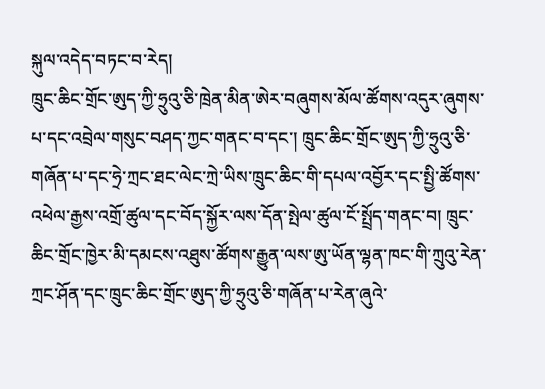སྐུལ་འདེད་བཏང་བ་རེད།
ཁྲུང་ཆིང་གྲོང་ཨུད་ཀྱི་ཧྲུའུ་ཅི་ཁྲེན་མིན་ཨེར་བཞུགས་མོལ་ཚོགས་འདུར་ཞུགས་པ་དང་འབྲེལ་གསུང་བཤད་ཀྱང་གནང་བ་དང་། ཁྲུང་ཆིང་གྲོང་ཨུད་ཀྱི་ཧྲུའུ་ཅི་གཞོན་པ་དང་ཧྲེ་ཀྲང་ཐང་ལེང་ཀྲེ་ཡིས་ཁྲུང་ཆིང་གི་དཔལ་འབྱོར་དང་སྤྱི་ཚོགས་འཕེལ་རྒྱས་འགྲོ་ཚུལ་དང་བོད་སྐྱོར་ལས་དོན་སྤེལ་ཚུལ་ངོ་སྤྲོད་གནང་བ། ཁྲུང་ཆིང་གྲོང་ཁྱེར་མི་དམངས་འཐུས་ཚོགས་རྒྱུན་ལས་ཨུ་ཡོན་ལྷན་ཁང་གི་ཀྲུའུ་རེན་ཀྲང་ཤོན་དང་ཁྲུང་ཆིང་གྲོང་ཨུད་ཀྱི་ཧྲུའུ་ཅི་གཞོན་པ་རེན་ཞུའེ་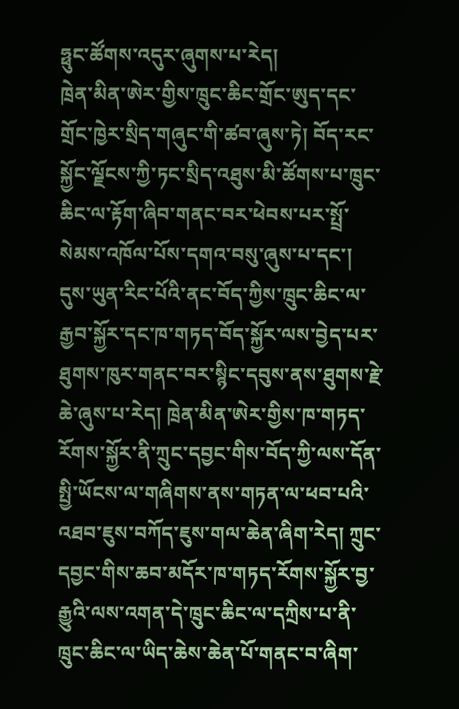ཧྥུང་ཚོགས་འདུར་ཞུགས་པ་རེད།
ཁྲེན་མིན་ཨེར་གྱིས་ཁྲུང་ཆིང་གྲོང་ཨུད་དང་གྲོང་ཁྱེར་སྲིད་གཞུང་གི་ཚབ་ཞུས་ཏེ། བོད་རང་སྐྱོང་ལྗོངས་ཀྱི་ཏང་སྲིད་འཐུས་མི་ཚོགས་པ་ཁྲུང་ཆིང་ལ་རྟོག་ཞིབ་གནང་བར་ཕེབས་པར་སྤྲོ་སེམས་འཁོལ་པོས་དགའ་བསུ་ཞུས་པ་དང་། དུས་ཡུན་རིང་པོའི་ནང་བོད་ཀྱིས་ཁྲུང་ཆིང་ལ་རྒྱབ་སྐྱོར་དང་ཁ་གཏད་བོད་སྐྱོར་ལས་བྱེད་པར་ཐུགས་ཁུར་གནང་བར་སྙིང་དབུས་ནས་ཐུགས་རྗེ་ཆེ་ཞུས་པ་རེད། ཁྲེན་མིན་ཨེར་གྱིས་ཁ་གཏད་རོགས་སྐྱོར་ནི་ཀྲུང་དབྱང་གིས་བོད་ཀྱི་ལས་དོན་སྤྱི་ཡོངས་ལ་གཞིགས་ནས་གཏན་ལ་ཕབ་པའི་འཐབ་ཇུས་བཀོད་ཇུས་གལ་ཆེན་ཞིག་རེད། ཀྲུང་དབྱང་གིས་ཆབ་མདོར་ཁ་གཏད་རོགས་སྐྱོར་བྱ་རྒྱུའི་ལས་འགན་དེ་ཁྲུང་ཆིང་ལ་དཀྲིས་པ་ནི་ཁྲུང་ཆིང་ལ་ཡིད་ཆེས་ཆེན་པོ་གནང་བ་ཞིག་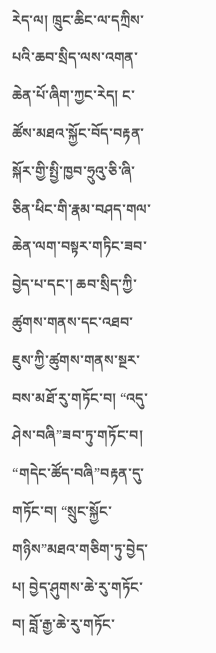རེད་ལ། ཁྲུང་ཆིང་ལ་དཀྲིས་པའི་ཆབ་སྲིད་ལས་འགན་ཆེན་པོ་ཞིག་ཀྱང་རེད། ང་ཚོས་མཐའ་སྐྱོང་བོད་བརྟན་སྐོར་གྱི་སྤྱི་ཁྱབ་ཧྲུའུ་ཅི་ཞི་ཅིན་ཕིང་གི་རྣམ་བཤད་གལ་ཆེན་ལག་བསྟར་གཏིང་ཟབ་བྱེད་པ་དང་། ཆབ་སྲིད་ཀྱི་ཚུགས་གནས་དང་འཐབ་ཇུས་ཀྱི་ཚུགས་གནས་སྔར་བས་མཐོ་རུ་གཏོང་བ། “འདུ་ཤེས་བཞི”ཟབ་ཏུ་གཏོང་བ། “གདེང་ཚོད་བཞི”བརྟན་དུ་གཏོང་བ། “སྲུང་སྐྱོང་གཉིས”མཐའ་གཅིག་ཏུ་བྱེད་པ། བྱེད་ཤུགས་ཆེ་རུ་གཏོང་བ། བློ་རྒྱ་ཆེ་རུ་གཏོང་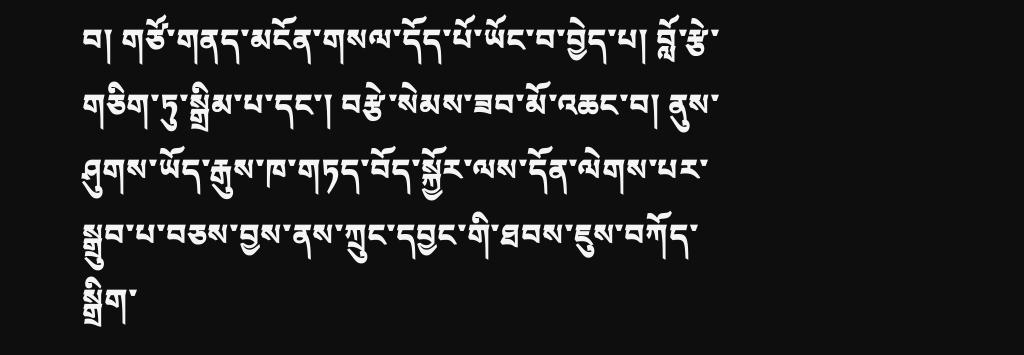བ། གཙོ་གནད་མངོན་གསལ་དོད་པོ་ཡོང་བ་བྱེད་པ། བློ་རྩེ་གཅིག་ཏུ་སྒྲིམ་པ་དང་། བརྩེ་སེམས་ཟབ་མོ་འཆང་བ། ནུས་ཤུགས་ཡོད་རྒུས་ཁ་གཏད་བོད་སྐྱོར་ལས་དོན་ལེགས་པར་སྒྲུབ་པ་བཅས་བྱས་ནས་ཀྲུང་དབྱང་གི་ཐབས་ཇུས་བཀོད་སྒྲིག་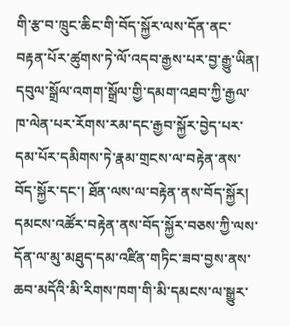གི་རྩ་བ་ཁྲུང་ཆིང་གི་བོད་སྐྱོར་ལས་དོན་ནང་བརྟན་པོར་ཚུགས་ཏེ་ལོ་འདབ་རྒྱས་པར་བྱ་རྒྱུ་ཡིན། དབུལ་སྒྲོལ་འགག་སྒྲོལ་གྱི་དམག་འཐབ་ཀྱི་རྒྱལ་ཁ་ལེན་པར་རོགས་རམ་དང་རྒྱབ་སྐྱོར་བྱེད་པར་དམ་པོར་དམིགས་ཏེ་རྣམ་གྲངས་ལ་བརྟེན་ནས་བོད་སྐྱོར་དང་། ཐོན་ལས་ལ་བརྟེན་ནས་བོད་སྐྱོར། དམངས་འཚོར་བརྟེན་ནས་བོད་སྐྱོར་བཅས་ཀྱི་ལས་དོན་ལ་མུ་མཐུད་དམ་འཛིན་གཏིང་ཟབ་བྱས་ནས་ཆབ་མདོའི་མི་རིགས་ཁག་གི་མི་དམངས་ལ་སྒྱུར་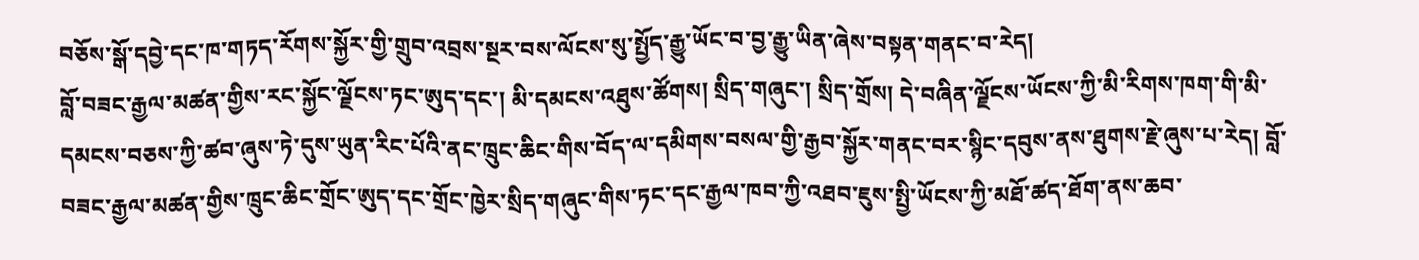བཅོས་སྒོ་དབྱེ་དང་ཁ་གཏད་རོགས་སྐྱོར་གྱི་གྲུབ་འབྲས་སྔར་བས་ལོངས་སུ་སྤྱོད་རྒྱུ་ཡོང་བ་བྱ་རྒྱུ་ཡིན་ཞེས་བསྟན་གནང་བ་རེད།
བློ་བཟང་རྒྱལ་མཚན་གྱིས་རང་སྐྱོང་ལྗོངས་ཏང་ཨུད་དང་། མི་དམངས་འཐུས་ཚོགས། སྲིད་གཞུང་། སྲིད་གྲོས། དེ་བཞིན་ལྗོངས་ཡོངས་ཀྱི་མི་རིགས་ཁག་གི་མི་དམངས་བཅས་ཀྱི་ཚབ་ཞུས་ཏེ་དུས་ཡུན་རིང་པོའི་ནང་ཁྲུང་ཆིང་གིས་བོད་ལ་དམིགས་བསལ་གྱི་རྒྱབ་སྐྱོར་གནང་བར་སྙིང་དབུས་ནས་ཐུགས་རྗེ་ཞུས་པ་རེད། བློ་བཟང་རྒྱལ་མཚན་གྱིས་ཁྲུང་ཆིང་གྲོང་ཨུད་དང་གྲོང་ཁྱེར་སྲིད་གཞུང་གིས་ཏང་དང་རྒྱལ་ཁབ་ཀྱི་འཐབ་ཇུས་སྤྱི་ཡོངས་ཀྱི་མཐོ་ཚད་ཐོག་ནས་ཆབ་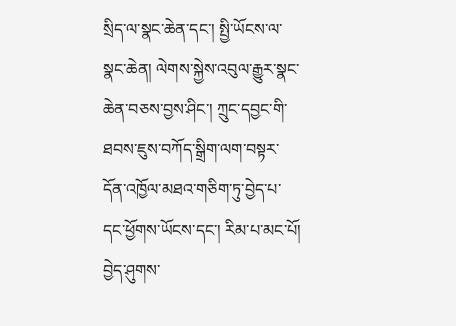སྲིད་ལ་སྣང་ཆེན་དང་། སྤྱི་ཡོངས་ལ་སྣང་ཆེན། ལེགས་སྐྱེས་འབུལ་རྒྱུར་སྣང་ཆེན་བཅས་བྱས་ཤིང་། ཀྲུང་དབྱང་གི་ཐབས་ཇུས་བཀོད་སྒྲིག་ལག་བསྟར་དོན་འཁྱོལ་མཐའ་གཅིག་ཏུ་བྱེད་པ་དང་ཕྱོགས་ཡོངས་དང་། རིམ་པ་མང་པོ། བྱེད་ཤུགས་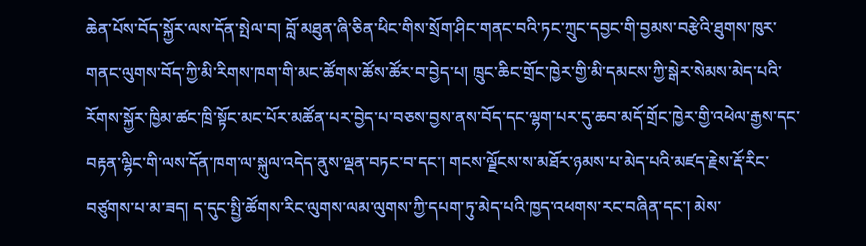ཆེན་པོས་བོད་སྐྱོར་ལས་དོན་སྤེལ་བ། བློ་མཐུན་ཞི་ཅིན་ཕིང་གིས་སྲོག་ཤིང་གནང་བའི་ཏང་ཀྲུང་དབྱང་གི་བྱམས་བརྩེའི་ཐུགས་ཁུར་གནང་ལུགས་བོད་ཀྱི་མི་རིགས་ཁག་གི་མང་ཚོགས་ཚོས་ཚོར་བ་བྱེད་པ། ཁྲུང་ཆིང་གྲོང་ཁྱེར་གྱི་མི་དམངས་ཀྱི་སྒེར་སེམས་མེད་པའི་རོགས་སྐྱོར་ཁྱིམ་ཚང་ཁྲི་སྟོང་མང་པོར་མཚོན་པར་བྱེད་པ་བཅས་བྱས་ནས་བོད་དང་ལྷག་པར་དུ་ཆབ་མདོ་གྲོང་ཁྱེར་གྱི་འཕེལ་རྒྱས་དང་བརྟན་ལྷིང་གི་ལས་དོན་ཁག་ལ་སྐུལ་འདེད་ནུས་ལྡན་བཏང་བ་དང་། གངས་ལྗོངས་ས་མཐོར་ཉམས་པ་མེད་པའི་མཛད་རྗེས་རྡོ་རིང་བཙུགས་པ་མ་ཟད། ད་དུང་སྤྱི་ཚོགས་རིང་ལུགས་ལམ་ལུགས་ཀྱི་དཔག་ཏུ་མེད་པའི་ཁྱད་འཕགས་རང་བཞིན་དང་། མེས་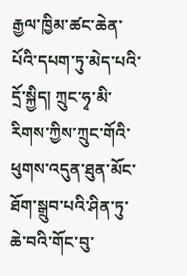རྒྱལ་ཁྱིམ་ཚང་ཆེན་པོའི་དཔག་ཏུ་མེད་པའི་དྲོ་སྐྱིད། ཀྲུང་ཧྭ་མི་རིགས་ཀྱིས་ཀྲུང་གོའི་ཕུགས་འདུན་ཐུན་མོང་ཐོག་སྒྲུབ་པའི་ཤིན་ཏུ་ཆེ་བའི་གོང་བུ་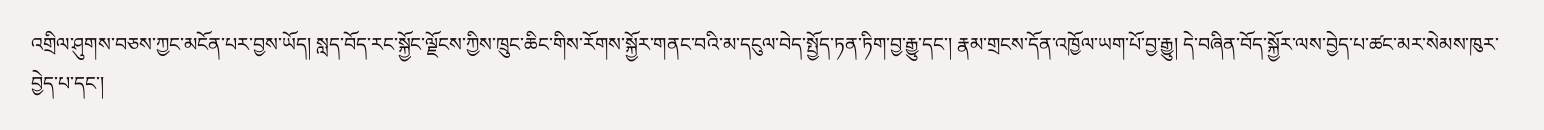འགྲིལ་ཤུགས་བཅས་ཀྱང་མངོན་པར་བྱས་ཡོད། སླད་བོད་རང་སྐྱོང་ལྗོངས་ཀྱིས་ཁྲུང་ཆིང་གིས་རོགས་སྐྱོར་གནང་བའི་མ་དངུལ་བེད་སྤྱོད་ཏན་ཏིག་བྱ་རྒྱུ་དང་། རྣམ་གྲངས་དོན་འཁྱོལ་ཡག་པོ་བྱ་རྒྱུ། དེ་བཞིན་བོད་སྐྱོར་ལས་བྱེད་པ་ཚང་མར་སེམས་ཁུར་བྱེད་པ་དང་།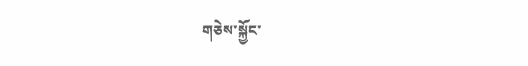གཅེས་སྐྱོང་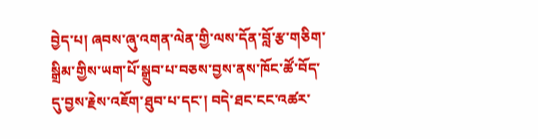བྱེད་པ། ཞབས་ཞུ་འགན་ལེན་གྱི་ལས་དོན་བློ་རྩ་གཅིག་སྒྲིམ་གྱིས་ཡག་པོ་སྒྲུབ་པ་བཅས་བྱས་ནས་ཁོང་ཚོ་བོད་དུ་བྱས་རྗེས་འཇོག་ཐུབ་པ་དང་། བདེ་ཐང་ངང་འཚར་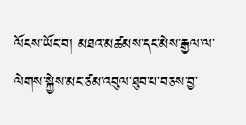ལོངས་ཡོང་བ། མཐའ་མཚམས་དང་མེས་རྒྱལ་ལ་ལེགས་སྐྱེས་མང་ཙམ་འབུལ་ཐུབ་པ་བཅས་བྱ་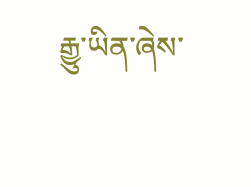རྒྱུ་ཡིན་ཞེས་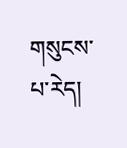གསུངས་པ་རེད།